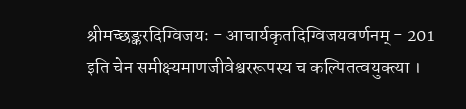श्रीमच्छङ्करदिग्विजयः - आचार्यकृतदिग्विजयवर्णनम् - 201
इति चेन समीक्ष्यमाणजीवेश्वररूपस्य च कल्पितत्वयुक्त्या ।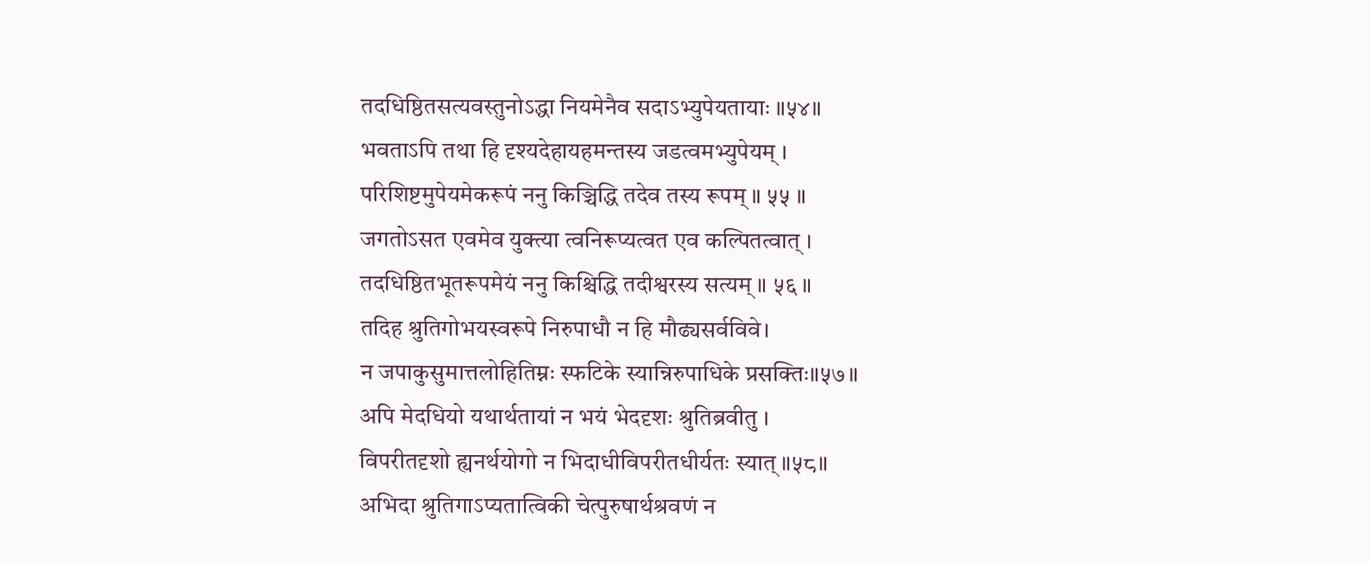तदधिष्ठितसत्यवस्तुनोऽद्धा नियमेनैव सदाऽभ्युपेयतायाः ॥५४॥
भवताऽपि तथा हि दृश्यदेहायहमन्तस्य जडत्वमभ्युपेयम् ।
परिशिष्टमुपेयमेकरूपं ननु किञ्चिद्धि तदेव तस्य रूपम् ॥ ५५ ॥
जगतोऽसत एवमेव युक्त्या त्वनिरूप्यत्वत एव कल्पितत्वात् ।
तदधिष्ठितभूतरूपमेयं ननु किश्चिद्धि तदीश्वरस्य सत्यम् ॥ ५६ ॥
तदिह श्रुतिगोभयस्वरूपे निरुपाधौ न हि मौढ्यसर्वविवे।
न जपाकुसुमात्तलोहितिम्नः स्फटिके स्यान्निरुपाधिके प्रसक्तिः॥५७॥
अपि मेदधियो यथार्थतायां न भयं भेददृशः श्रुतिब्रवीतु ।
विपरीतदृशो ह्यनर्थयोगो न भिदाधीविपरीतधीर्यतः स्यात् ॥५८॥
अभिदा श्रुतिगाऽप्यतात्विकी चेत्पुरुषार्थश्रवणं न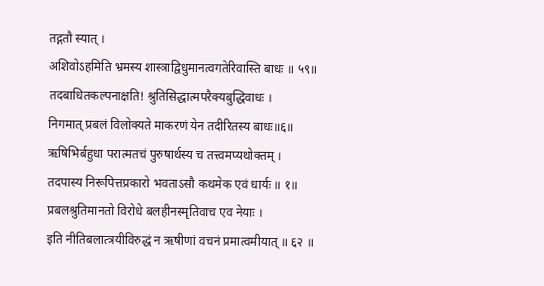तद्गतौ स्यात् ।
अशिवोऽहमिति भ्रमस्य शास्त्राद्विधुमानत्वगतेरिवास्ति बाधः ॥ ५९॥
तदबाधितकल्पनाक्षति! श्रुतिसिद्धात्मपरैक्यबुद्धिवाधः ।
निगमात् प्रबलं विलोक्यते माकरणं येन तदीरितस्य बाधः॥६॥
ऋषिभिर्बहुधा परात्मतचं पुरुषार्थस्य च तत्त्वमप्यथोक्तम् ।
तदपास्य निरूपित्तप्रकारो भवताऽसौ कथमेक एवं धार्यः ॥ १॥
प्रबलश्रुतिमानतो विरोधे बलहीनस्मृतिवाच एव नेयाः ।
इति नीतिबलात्त्रयीविरुद्धं न ऋषीणां वचनं प्रमात्वमीयात् ॥ ६२ ॥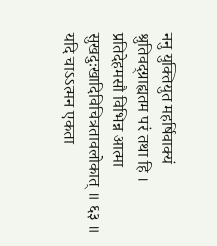ननु युक्तियुत महर्षिवाक्यं श्रुतिवद्ग्राह्यतम परं तथा हि ।
प्रतिदेहमसौ विभिन्न आत्मा सुखदुःखादिविचित्रतावलोकात् ॥ ६३ ॥
यदि चाऽऽत्मन एकता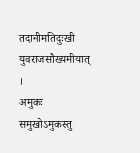तदानीमतिदुःखी युवराजसौख्यमीयात् ।
अमुकः समुखोऽमुकस्तु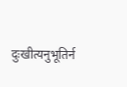दुःखीत्यनुभूतिर्न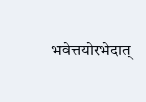भवेत्तयोरभेदात्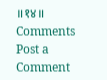॥१४॥
Comments
Post a Comment